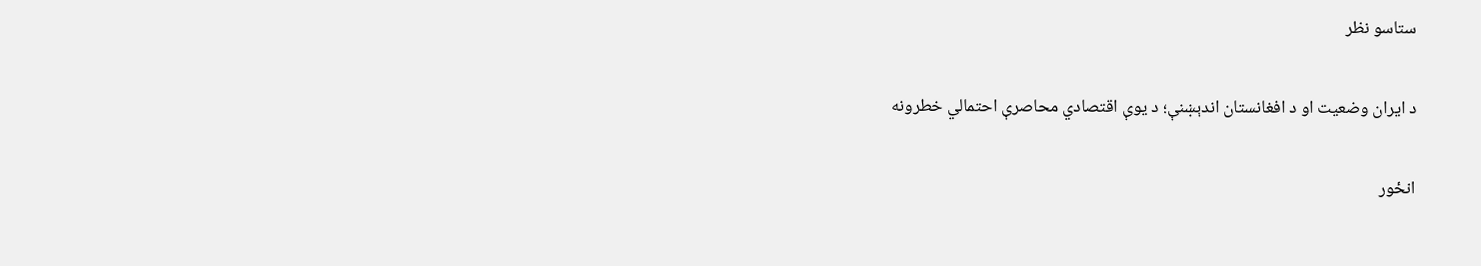ستاسو نظر

د ایران وضعیت او د افغانستان اندېښنې؛ د یوې اقتصادي محاصرې احتمالي خطرونه

انځور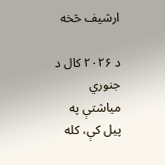ارشیف څخه

د ۲۰۲۶ کال د جنوري میاشتې په پیل کې، کله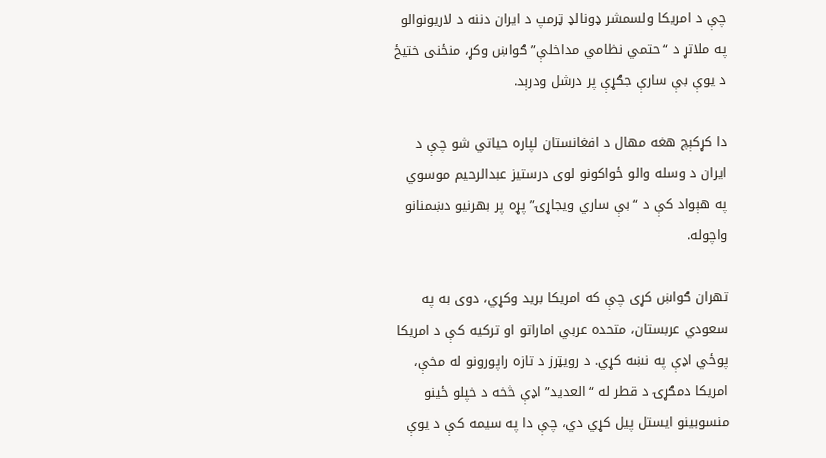چې د امریکا ولسمشر ډونالډ ټرمپ د ایران دننه د لاریونوالو په ملاتړ د “حتمي نظامي مداخلې” ګواښ وکړ، منځنی ختیځ د یوې بې سارې جګړې پر درشل ودرېد.

دا کړکېچ هغه مهال د افغانستان لپاره حیاتي شو چې د ایران د وسله والو ځواکونو لوی درستیز عبدالرحیم موسوي په هېواد کې د “بې ساري ویجاړۍ” پړه پر بهرنیو دښمنانو واچوله.

تهران ګواښ کړی چې که امریکا برید وکړي، دوی به په سعودي عربستان، متحده عربي اماراتو او ترکیه کې د امریکا پوځي اډې په نښه کړي. د رویټرز د تازه راپورونو له مخې، امریکا دمګړۍ د قطر له “العدید” اډې څخه د خپلو ځینو منسوبینو ایستل پیل کړي دي، چې دا په سیمه کې د یوې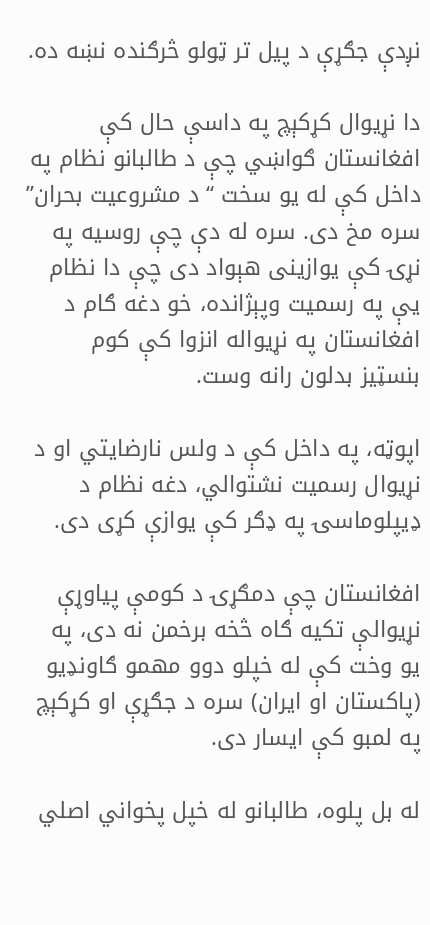نږدې جګړې د پیل تر ټولو څرګنده نښه ده.

دا نړیوال کړکېچ په داسې حال کې افغانستان ګواښي چې د طالبانو نظام په داخل کې له یو سخت “د مشروعیت بحران” سره مخ دی. سره له دې چې روسیه په نړۍ کې یوازینی هېواد دی چې دا نظام یې په رسمیت وپېژانده، خو دغه ګام د افغانستان په نړیواله انزوا کې کوم بنسټیز بدلون رانه وست.

اپوټه، په داخل کې د ولس نارضایتي او د نړیوال رسمیت نشتوالي، دغه نظام د ډیپلوماسۍ په ډګر کې یوازې کړی دی.

افغانستان چې دمګړۍ د کومې پیاوړې نړیوالې تکیه ګاه څخه برخمن نه دی، په یو وخت کې له خپلو دوو مهمو ګاونډیو (پاکستان او ایران) سره د جګړې او کړکېچ په لمبو کې ایسار دی.

له بل پلوه، طالبانو له خپل پخواني اصلي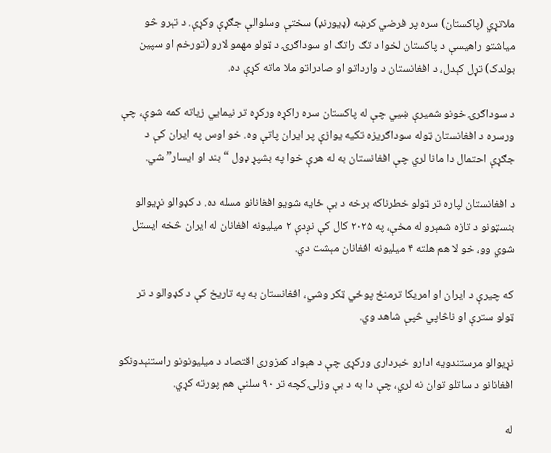ملاتړي (پاکستان) سره پر فرضي کرښه (ډیورنډ) سختې وسلوالې جګړې وکړې. د تېرو څو میاشتو راهیسې د پاکستان لخوا د تګ راتګ او سوداګرۍ د ټولو مهمو لارو (تورخم او سپین بولدک) تړل کېدل، د افغانستان د وارداتو او صادراتو ملا ماته کړې ده.

د سوداګرۍ خونو شمیرې ښيي چې له پاکستان سره راکړه ورکړه تر نیمایي زیاته کمه شوې، چې ورسره د افغانستان ټوله سوداګریزه تکیه یوازې پر ایران پاتې وه. خو اوس په ایران کې د جګړې احتمال دا مانا لري چې افغانستان به له هرې خوا په بشپړ ډول “بند او ایسار” شي.

د افغانستان لپاره تر ټولو خطرناکه برخه د بې ځایه شویو افغانانو مسله ده. د کډوالو نړیوالو بنسټونو د تازه شمېرو له مخې، په ۲۰۲۵ کال کې نږدې ۲ میلیونه افغانان له ایران څخه ایستل شوي وو، خو لا هم هلته ۴ میلیونه افغانان مېشت دي.

که چیرې د ایران او امریکا ترمنځ پوځي ټکر وشي، افغانستان به په تاریخ کې د کډوالو د تر ټولو سترې او ناڅاپي څپې شاهد وي.

نړیوالو مرستندویه ادارو خبرداری ورکړی چې د هېواد کمزوری اقتصاد د میلیونونو راستنېدونکو افغانانو د ساتلو توان نه لري، چې دا به د بې وزلۍ کچه تر ۹۰ سلنې هم پورته کړي.

له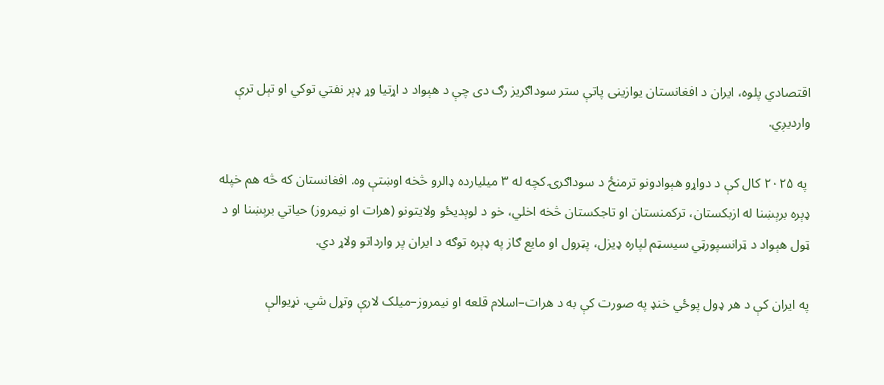اقتصادي پلوه، ایران د افغانستان یوازینی پاتې ستر سوداګریز رګ دی چې د هېواد د اړتیا وړ ډېر نفتي توکي او تېل ترې واردیږي.

 په ۲۰۲۵ کال کې د دواړو هېوادونو ترمنځ د سوداګرۍ کچه له ۳ میلیارده ډالرو څخه اوښتې وه. افغانستان که څه هم خپله ډېره برېښنا له ازبکستان، ترکمنستان او تاجکستان څخه اخلي، خو د لوېدیځو ولایتونو (هرات او نیمروز) حیاتي برېښنا او د ټول هېواد د ټرانسپورټي سیسټم لپاره ډیزل، پټرول او مایع ګاز په ډېره توګه د ایران پر وارداتو ولاړ دي.

په ایران کې د هر ډول پوځي خنډ په صورت کې به د هرات–اسلام قلعه او نیمروز–میلک لارې وتړل شي. نړیوالې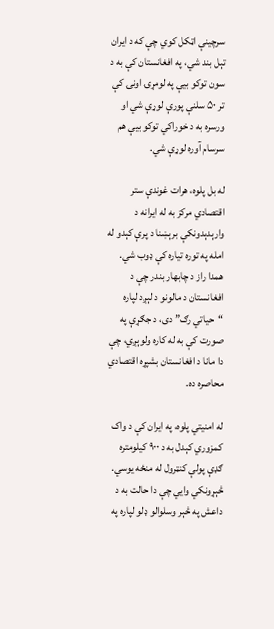سرچینې اټکل کوي چې که د ایران تېل بند شي، په افغانستان کې به د سون توکو بیې په لومړۍ اونۍ کې تر ۵۰ سلنې پورې لوړې شي او ورسره به د خوراکي توکو بیې هم سرسام آوره لوړې شي.

له بل پلوه، هرات غوندې ستر اقتصادي مرکز به له ایرانه د وارېدېدونکې برېښنا د پرې کېدو له امله په توره تیاره کې ډوب شي. همدا راز د چابهار بندر چې د افغانستان د مالونو د لېږد لپاره “حیاتي رګ” دی، د جګړې په صورت کې به له کاره ولوېږي، چې دا مانا د افغانستان بشپړه اقتصادي محاصره ده.

له امنیتي پلوه، په ایران کې د واک کمزوري کېدل به د ۹۰۰ کیلومتره ګډې پولې کنټرول له منځه یوسي. څېړونکي وایي چې دا حالت به د داعش په څېر وسلوالو ډلو لپاره په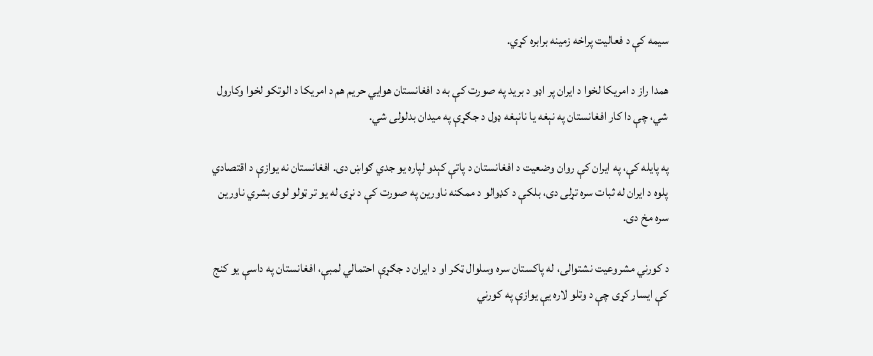سیمه کې د فعالیت پراخه زمینه برابره کړي.

همدا راز د امریکا لخوا د ایران پر اډو د برید په صورت کې به د افغانستان هوايي حریم هم د امریکا د الوتکو لخوا وکارول شي، چې دا کار افغانستان په نېغه یا نانېغه ډول د جګړې په میدان بدلولی شي.

په پایله کې، په ایران کې روان وضعیت د افغانستان د پاتې کېدو لپاره یو جدي ګواښ دی. افغانستان نه یوازې د اقتصادي پلوه د ایران له ثبات سره تړلی دی، بلکې د کډوالو د ممکنه ناورین په صورت کې د نړۍ له یو تر ټولو لوی بشري ناورین سره مخ دی.

د کورني مشروعیت نشتوالی، له پاکستان سره وسلوال ټکر او د ایران د جګړې احتمالي لمبې، افغانستان په داسې یو کنج کې ایسار کړی چې د وتلو لاره یې یوازې په کورني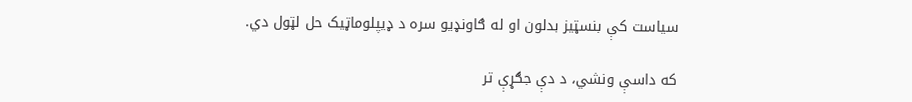سیاست کې بنسټیز بدلون او له ګاونډیو سره د ډیپلوماټیک حل لټول دي.

که داسې ونشي، د دې جګړې تر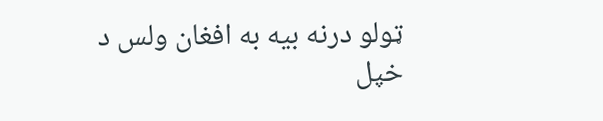ټولو درنه بیه به افغان ولس د خپل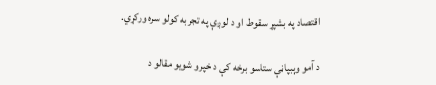اقتصاد په بشپړ سقوط او د لوږې په تجربه کولو سره ورکړي.

د آمو وېبپاڼې ستاسو برخه کې د خپرو شویو مقالو د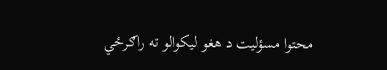محتوا مسؤلیت د هغو لیکوالو ته راګرځي